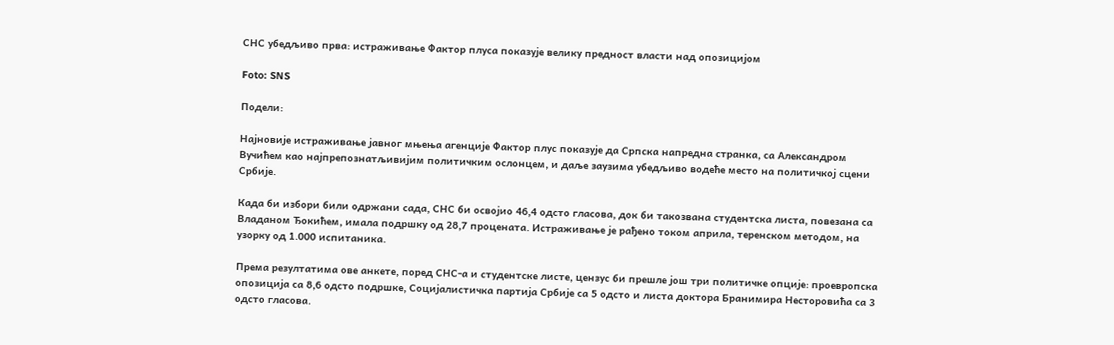СНС убедљиво прва: истраживање Фактор плуса показује велику предност власти над опозицијом

Foto: SNS

Подели:

Најновије истраживање јавног мњења агенције Фактор плус показује да Српска напредна странка, са Александром Вучићем као најпрепознатљивијим политичким ослонцем, и даље заузима убедљиво водеће место на политичкој сцени Србије.

Када би избори били одржани сада, СНС би освојио 46,4 одсто гласова, док би такозвана студентска листа, повезана са Владаном Ђокићем, имала подршку од 28,7 процената. Истраживање је рађено током априла, теренском методом, на узорку од 1.000 испитаника.

Према резултатима ове анкете, поред СНС-а и студентске листе, цензус би прешле још три политичке опције: проевропска опозиција са 8,6 одсто подршке, Социјалистичка партија Србије са 5 одсто и листа доктора Бранимира Несторовића са 3 одсто гласова.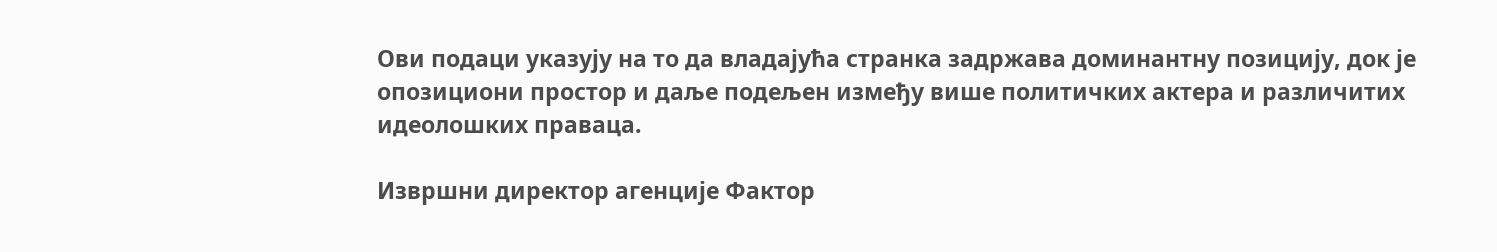Ови подаци указују на то да владајућа странка задржава доминантну позицију, док је опозициони простор и даље подељен између више политичких актера и различитих идеолошких праваца.

Извршни директор агенције Фактор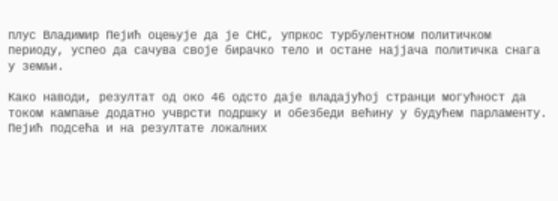плус Владимир Пејић оцењује да је СНС, упркос турбулентном политичком периоду, успео да сачува своје бирачко тело и остане најјача политичка снага у земљи.

Како наводи, резултат од око 46 одсто даје владајућој странци могућност да током кампање додатно учврсти подршку и обезбеди већину у будућем парламенту. Пејић подсећа и на резултате локалних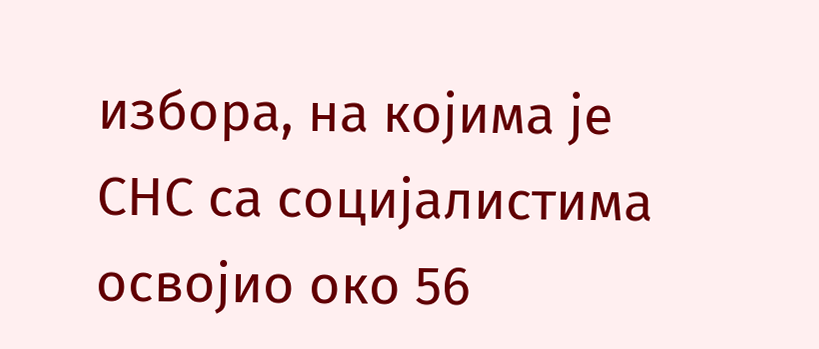избора, на којима је СНС са социјалистима освојио око 56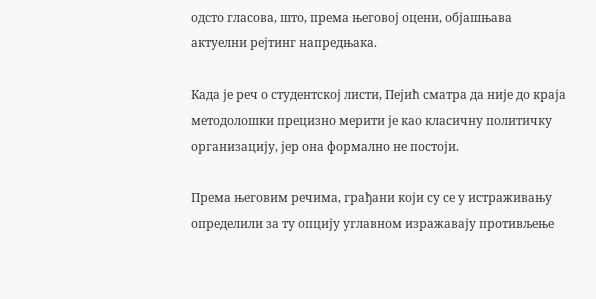одсто гласова, што, према његовој оцени, објашњава актуелни рејтинг напредњака.

Када је реч о студентској листи, Пејић сматра да није до краја методолошки прецизно мерити је као класичну политичку организацију, јер она формално не постоји.

Према његовим речима, грађани који су се у истраживању определили за ту опцију углавном изражавају противљење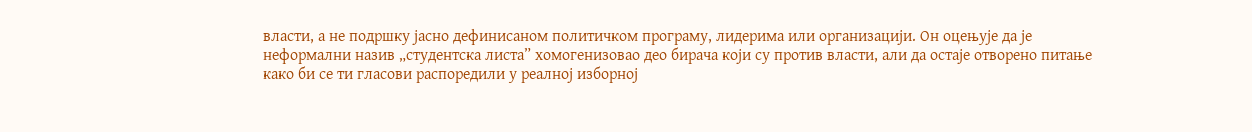власти, а не подршку јасно дефинисаном политичком програму, лидерима или организацији. Он оцењује да је неформални назив „студентска листа” хомогенизовао део бирача који су против власти, али да остаје отворено питање како би се ти гласови распоредили у реалној изборној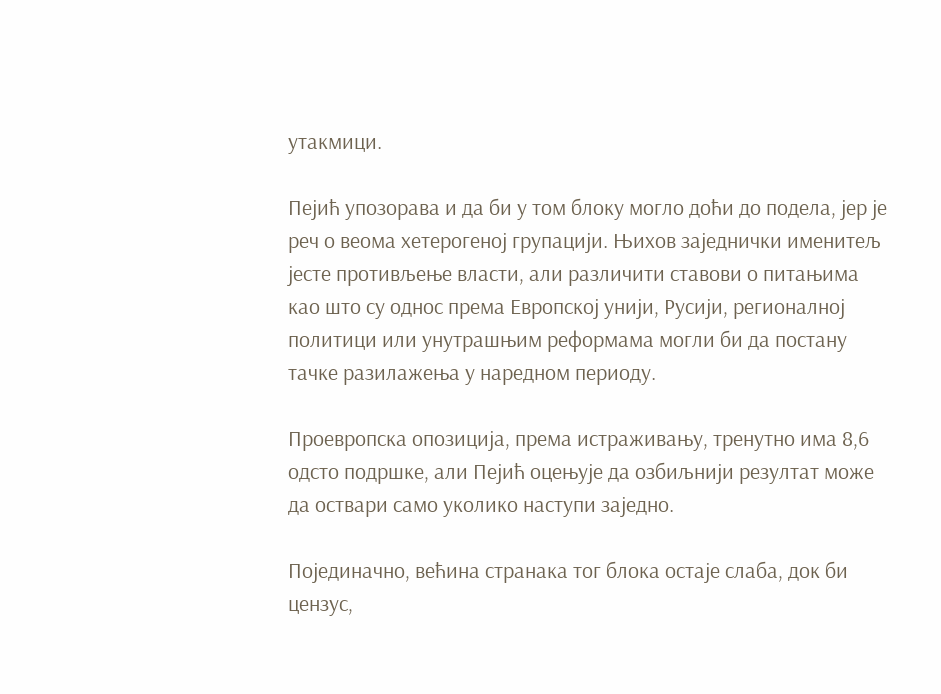утакмици.

Пејић упозорава и да би у том блоку могло доћи до подела, јер је реч о веома хетерогеној групацији. Њихов заједнички именитељ јесте противљење власти, али различити ставови о питањима као што су однос према Европској унији, Русији, регионалној политици или унутрашњим реформама могли би да постану тачке разилажења у наредном периоду.

Проевропска опозиција, према истраживању, тренутно има 8,6 одсто подршке, али Пејић оцењује да озбиљнији резултат може да оствари само уколико наступи заједно.

Појединачно, већина странака тог блока остаје слаба, док би цензус,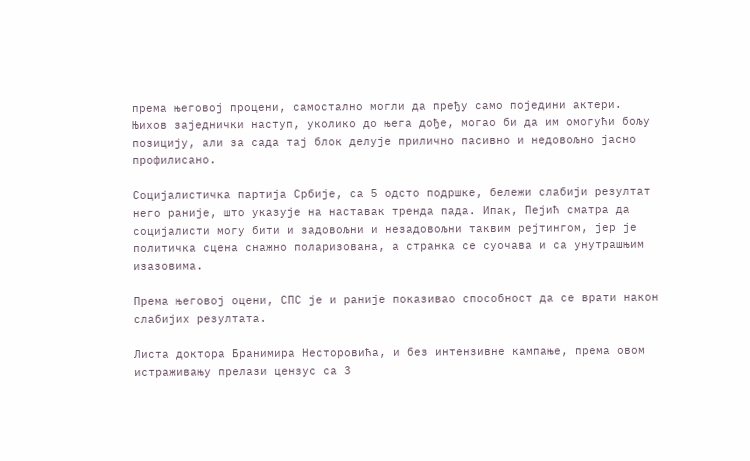према његовој процени, самостално могли да пређу само поједини актери. Њихов заједнички наступ, уколико до њега дође, могао би да им омогући бољу позицију, али за сада тај блок делује прилично пасивно и недовољно јасно профилисано.

Социјалистичка партија Србије, са 5 одсто подршке, бележи слабији резултат него раније, што указује на наставак тренда пада. Ипак, Пејић сматра да социјалисти могу бити и задовољни и незадовољни таквим рејтингом, јер је политичка сцена снажно поларизована, а странка се суочава и са унутрашњим изазовима.

Према његовој оцени, СПС је и раније показивао способност да се врати након слабијих резултата.

Листа доктора Бранимира Несторовића, и без интензивне кампање, према овом истраживању прелази цензус са 3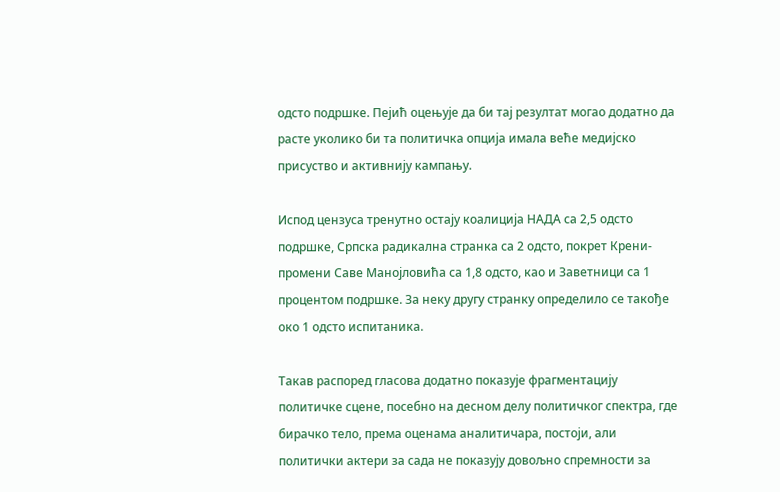одсто подршке. Пејић оцењује да би тај резултат могао додатно да расте уколико би та политичка опција имала веће медијско присуство и активнију кампању.

Испод цензуса тренутно остају коалиција НАДА са 2,5 одсто подршке, Српска радикална странка са 2 одсто, покрет Крени-промени Саве Манојловића са 1,8 одсто, као и Заветници са 1 процентом подршке. За неку другу странку определило се такође око 1 одсто испитаника.

Такав распоред гласова додатно показује фрагментацију политичке сцене, посебно на десном делу политичког спектра, где бирачко тело, према оценама аналитичара, постоји, али политички актери за сада не показују довољно спремности за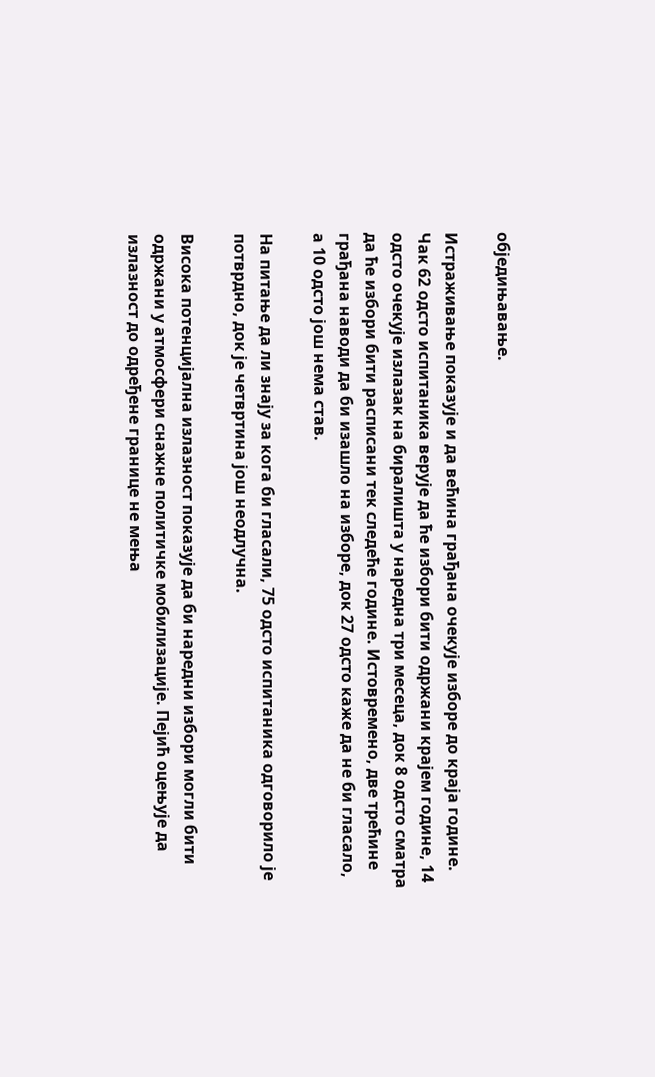обједињавање.

Истраживање показује и да већина грађана очекује изборе до краја године. Чак 62 одсто испитаника верује да ће избори бити одржани крајем године, 14 одсто очекује излазак на биралишта у наредна три месеца, док 8 одсто сматра да ће избори бити расписани тек следеће године. Истовремено, две трећине грађана наводи да би изашло на изборе, док 27 одсто каже да не би гласало, а 10 одсто још нема став.

На питање да ли знају за кога би гласали, 75 одсто испитаника одговорило је потврдно, док је четвртина још неодлучна.

Висока потенцијална излазност показује да би наредни избори могли бити одржани у атмосфери снажне политичке мобилизације. Пејић оцењује да излазност до одређене границе не мења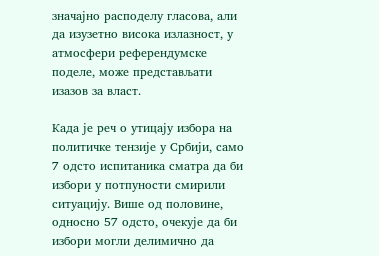значајно расподелу гласова, али да изузетно висока излазност, у атмосфери референдумске поделе, може представљати изазов за власт.

Када је реч о утицају избора на политичке тензије у Србији, само 7 одсто испитаника сматра да би избори у потпуности смирили ситуацију. Више од половине, односно 57 одсто, очекује да би избори могли делимично да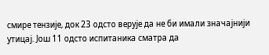смире тензије, док 23 одсто верује да не би имали значајнији утицај. Још 11 одсто испитаника сматра да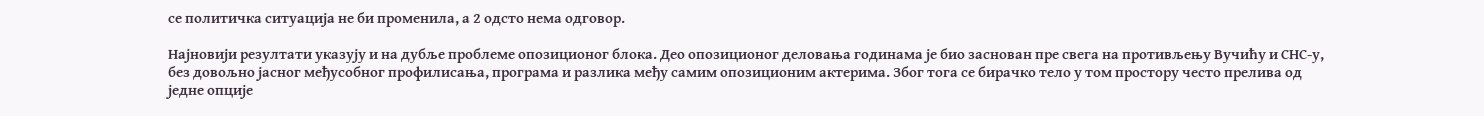се политичка ситуација не би променила, а 2 одсто нема одговор.

Најновији резултати указују и на дубље проблеме опозиционог блока. Део опозиционог деловања годинама је био заснован пре свега на противљењу Вучићу и СНС-у, без довољно јасног међусобног профилисања, програма и разлика међу самим опозиционим актерима. Због тога се бирачко тело у том простору често прелива од једне опције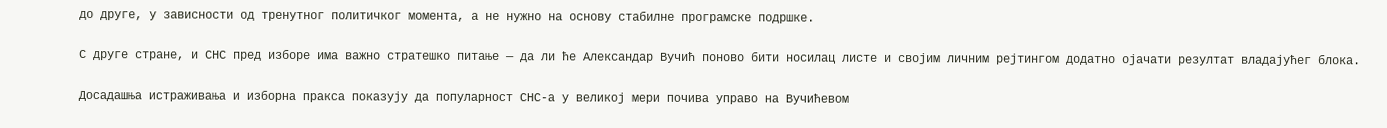до друге, у зависности од тренутног политичког момента, а не нужно на основу стабилне програмске подршке.

С друге стране, и СНС пред изборе има важно стратешко питање — да ли ће Александар Вучић поново бити носилац листе и својим личним рејтингом додатно ојачати резултат владајућег блока.

Досадашња истраживања и изборна пракса показују да популарност СНС-а у великој мери почива управо на Вучићевом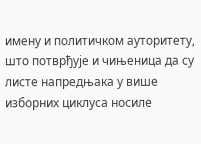имену и политичком ауторитету, што потврђује и чињеница да су листе напредњака у више изборних циклуса носиле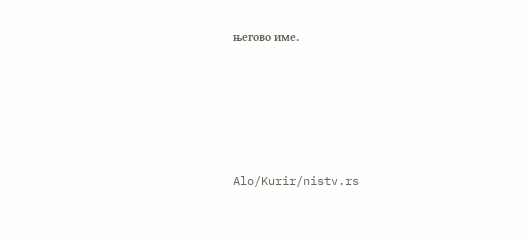његово име.





Alo/Kurir/nistv.rs